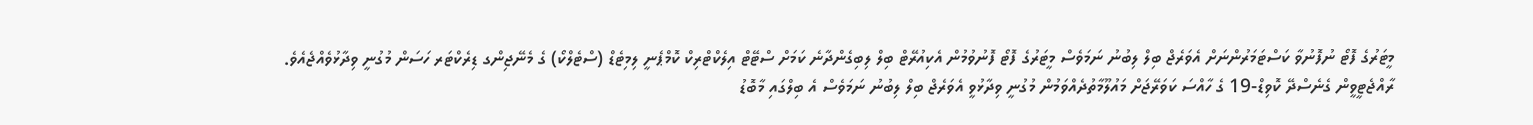މީޓަރުގެ ފޮޓޯ ނުފޮނުވާ ކަސްޓަމަރުންނަށް އެވަރެޖް ބިލް ލިބުނު ނަމަވެސް މީޓަރުގެ ފޮޓޯ ފޮނުވުމުން އެކިއުރޭޓް ބިލް ލިބިގެންދާނެ ކަމަށް ސްޓޭޓް އިލެކްޓްރިކް ކޮމްޕެނީ ލިމިޓެޑް (ސްޓެލްކޯ) ގެ މެނޭޖިންގ ޑިރެކްޓަރ ހަސަން މުގުނީ ވިދާޅުވެއްޖެއެވެ.
ރާއްޖެޓީވީން ގެނެސްދޭ ކޮވިޑް-19 ގެ ހާއްސަ ކަވަރޭޖަށް މައުލޫމާތުދެއްވަމުން މުގުނީ ވިދާޅުވީ އެވަރެޖް ބިލް ލިބުނު ނަމަވެސް އެ ބިލްގައި މާބޮޑު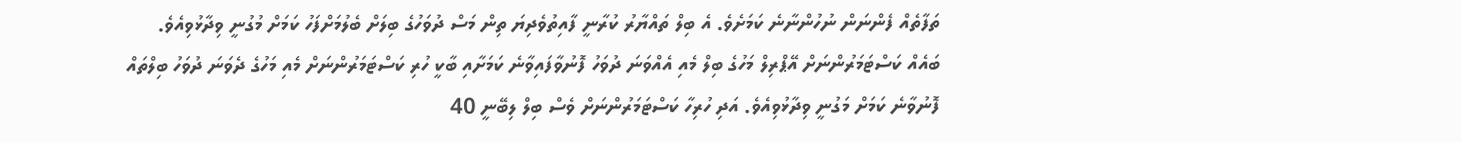ތަފާތެއް ފެންނަން ނުހުންނާނެ ކަމަށެވެ. އެ ބިލް ތައްޔާރު ކުރާނީ ފާއިތުވެދިޔަ ތިން މަސް ދުވަހުގެ ބިލަށް ބެލުމަށްފަހު ކަމަށް މުގުނީ ވިދާޅުވިއެވެ.
ބައެއް ކަސްޓަމަރުންނަށް އޭޕްރިލް މަހުގެ ބިލް މެއި އެއްވަނަ ދުވަހު ފޮނުވާފައިވާނެ ކަމަށާއި ބާކީ ހުރި ކަސްޓަމަރުންނަށް މެއި މަހުގެ ދެވަނަ ދުވަހު ބިލްތައް ފޮނުވާނެ ކަމަށް މަގުނީ ވިދާޅުވިއެވެ. އަދި ހުރިހާ ކަސްޓަމަރުންނަށް ވެސް ބިލް ލިބޭނީ 40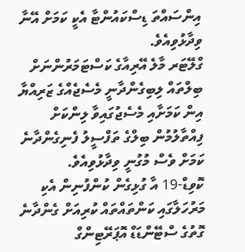އިންސައްތަ ޑިސްކައުންޓާ އެކީ ކަމަށް އޭނާ ވިދާޅުވިއެވެ.
ގްލޭޓަރ މާލެ އޭރިއާގެ ކަސްޓަމަރުންނަށް ބިލްތައް ލިބިގެންދާނީ މެސެޖެއްގެ ޒަރިއްޔާ އިން ކަމަށާއި މެސެޖުގައިވާ ލިންކަށް ފިއްތާލުމުން ބިލްގެ ތަފްސީލު ފެނިގެންދާނެ ކަމަށް ވެސް މުގުނީ ވިދާޅުވިއެވެ.
ކޮވިޑް-19 އާ ގުޅިގެން ކުންފުނިން އެކި މަރުހަލާގައި ކަންތައްތައް ކުރިއަށް ގެންދާނެ ގޮތުގެ ސްޓޭންޑަޑް އޮޕަރޭޓިންގް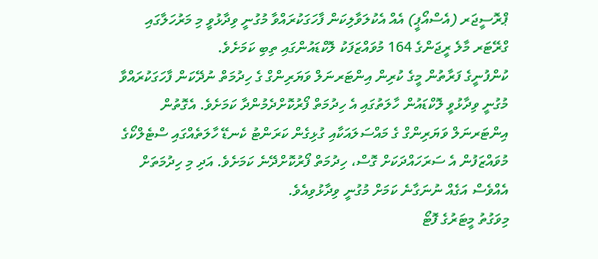ޕްރޮސީޖަރ (އެސްއޯޕީ) އެއް އެކުލަވާލިކަން ފާހަގަކުރައްވާ މުގުނީ ވިދާޅުވީ މި މަރުހަލާގައި ގްރޭޓަރ މާލެ ރީޖަންގެ 164 މުވައްޒަފަކު ލޮކްޑައުންގައި ތިބި ކަމަށެވެ.
ކުންފުނީގެ ފަރާތުން މީގެ ކުރިން އިންޓަރނަލް ވަޔަރިންގް ގެ ހިދުމަތް ނުދޭކަން ފާހަގަކުރައްވާ މުގުނީ ވިދާޅުވީ ލޮކްޑައުން ހާލަތުގައި އެ ހިދުމަތް ފޯރުކޮށްދެމުންދާ ކަމަށެވެ. އެގޮތުން އިންޓަރނަލް ވަޔަރިންގް ގެ މައްސަލައަކާއި ގުޅިގެން ކަރަންޓު ކެނޑޭ ހާލަތެއްގައި ސްޓެލްކޯގެ މުވައްޒަފުން އެ ސަރަހައްދަކަށް ގޮސް، ހިދުމަތް ފޯރުކޮށްދޭނެ ކަމަށެވެ. އަދި މި ހިދުމަތަށް އެއްވެސް އަގެއް ނުނަގާނެ ކަމަށް މުގުނީ ވިދާޅުވިއެވެ.
މިވަގުތު މީޓަރުގެ ފޮޓޯ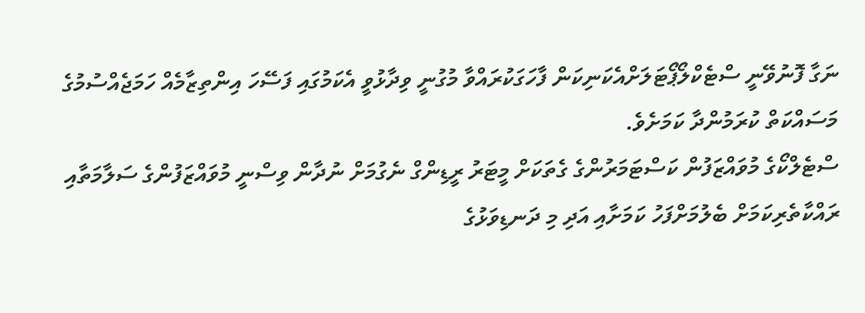ނަގާ ފޮނުވޭނީ ސްޓެކްލޯޕޯޓަލަށްއެކަނިކަން ފާހަގަކުރައްވާ މުގުނީ ވިދާޅުވީ އެކަމުގައި ފަސޭހަ އިންތިޒާމެއް ހަމަޖެއްސުމުގެ މަސައްކަތް ކުރަމުންދާ ކަމަށެވެ.
ސްޓެލްކޯގެ މުވައްޒަފުން ކަސްޓަމަރުންގެ ގެތަކަށް މީޓަރު ރީޑިންގް ނެގުމަށް ނުދާން ވިސްނީ މުވައްޒަފުންގެ ސަލާމަތާއި ރައްކާތެރިކަމަށް ބެލުމަށްފަހު ކަމަށާއި އަދި މި ދަނޑިވަޅުގެ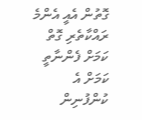ގޮތުން އެއީ އެންމެ ރައްކާތެރި ގޮތް ކަމަށް ފެންނާތީ ކަމަށް އެ ކުންފުނިން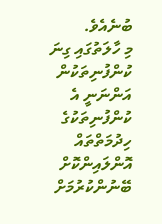ބުނެއެވެ.
މި ހާލަތުގައި ގިނަ ކުންފުނިތަކުން އަންނަނީ އެ ކުންފުނިތަކުގެ ހިދުމަތްތައް އޮންލައިންކޮށް ބޭނުންކުރުމަށް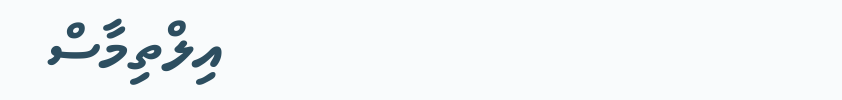އިލްތިމާސް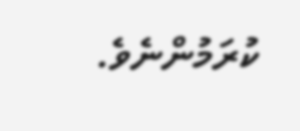ކުރަމުންނެވެ.